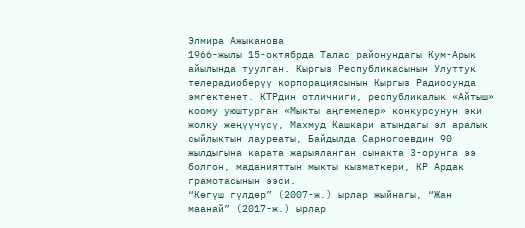Элмира Ажыканова
1966-жылы 15-октябрда Талас районундагы Кум-Арык айылында туулган. Кыргыз Республикасынын Улуттук телерадиоберүү корпорациясынын Кыргыз Радиосунда эмгектенет. КТРдин отличниги, республикалык «Айтыш» коому уюштурган «Мыкты аңгемелер» конкурсунун эки жолку жеңүүчүсү, Махмуд Кашкари атындагы эл аралык сыйлыктын лауреаты, Байдылда Сарногоевдин 90 жылдыгына карата жарыяланган сынакта 3-орунга ээ болгон, маданияттын мыкты кызматкери, КР Ардак грамотасынын ээси.
“Көгүш гүлдөр” (2007-ж.) ырлар жыйнагы, “Жан маанай” (2017-ж.) ырлар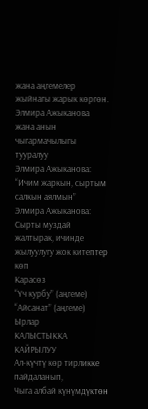жана аңгемелер жыйнагы жарык көргөн.
Элмира Ажыканова жана анын чыгармачылыгы тууралуу
Элмира Ажыканова: “Ичим жаркын, сыртым салкын аялмын”
Элмира Ажыканова: Сырты муздай жалтырак, ичинде жылуулугу жок китептер көп
Карасөз
“Үч курбу” (аңгеме)
“Айсанат” (аңгеме)
Ырлар
КАЛЫСТЫККА КАЙРЫЛУУ
Ал-күчтү көр тирликке пайдаланып,
Чыга албай күнүмдүктөн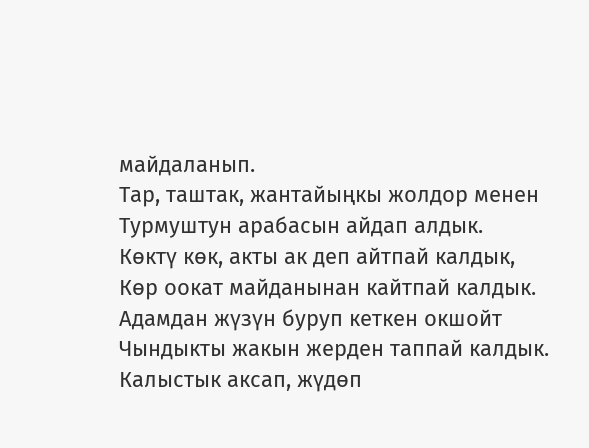майдаланып.
Тар, таштак, жантайыңкы жолдор менен
Турмуштун арабасын айдап алдык.
Көктү көк, акты ак деп айтпай калдык,
Көр оокат майданынан кайтпай калдык.
Адамдан жүзүн буруп кеткен окшойт
Чындыкты жакын жерден таппай калдык.
Калыстык аксап, жүдөп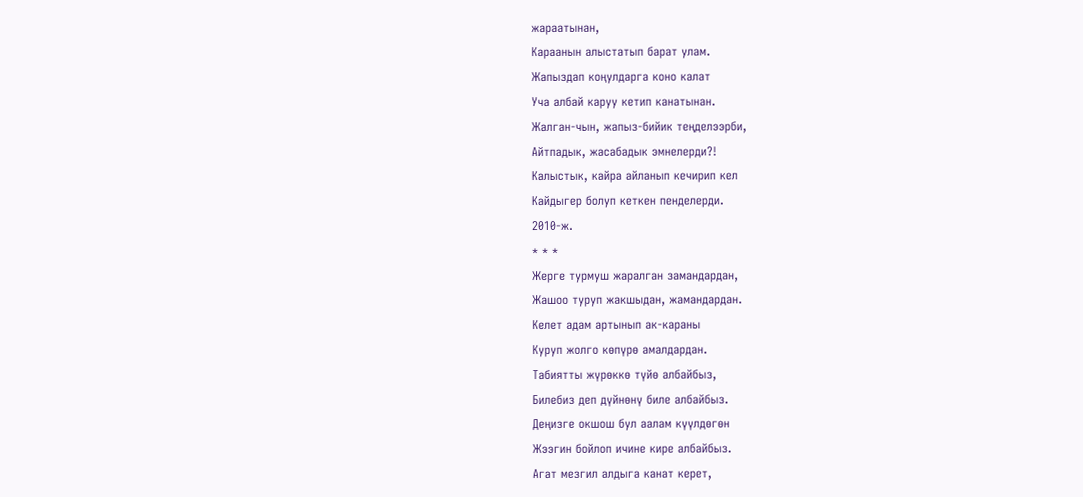жараатынан,
Караанын алыстатып барат улам.
Жапыздап коңулдарга коно калат
Уча албай каруу кетип канатынан.
Жалган-чын, жапыз-бийик теңделээрби,
Айтпадык, жасабадык эмнелерди?!
Калыстык, кайра айланып кечирип кел
Кайдыгер болуп кеткен пенделерди.
2010-ж.
* * *
Жерге турмуш жаралган замандардан,
Жашоо туруп жакшыдан, жамандардан.
Келет адам артынып ак-караны
Куруп жолго көпүрө амалдардан.
Табиятты жүрөккө түйө албайбыз,
Билебиз деп дүйнөнү биле албайбыз.
Деңизге окшош бул аалам күүлдөгөн
Жээгин бойлоп ичине кире албайбыз.
Агат мезгил алдыга канат керет,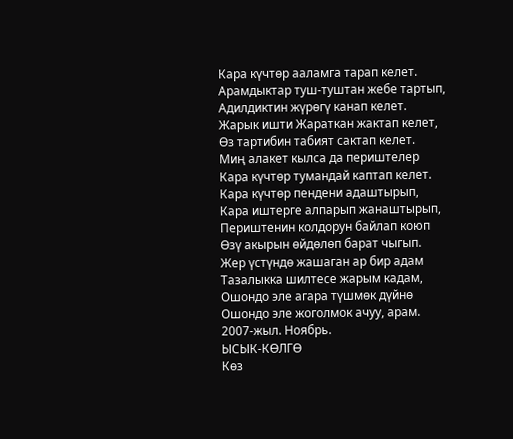Кара күчтөр ааламга тарап келет.
Арамдыктар туш-туштан жебе тартып,
Адилдиктин жүрөгү канап келет.
Жарык ишти Жараткан жактап келет,
Өз тартибин табият сактап келет.
Миң алакет кылса да периштелер
Кара күчтөр тумандай каптап келет.
Кара күчтөр пендени адаштырып,
Кара иштерге алпарып жанаштырып,
Периштенин колдорун байлап коюп
Өзү акырын өйдөлөп барат чыгып.
Жер үстүндө жашаган ар бир адам
Тазалыкка шилтесе жарым кадам,
Ошондо эле агара түшмөк дүйнө
Ошондо эле жоголмок ачуу, арам.
2007-жыл. Ноябрь.
ЫСЫК-КӨЛГӨ
Көз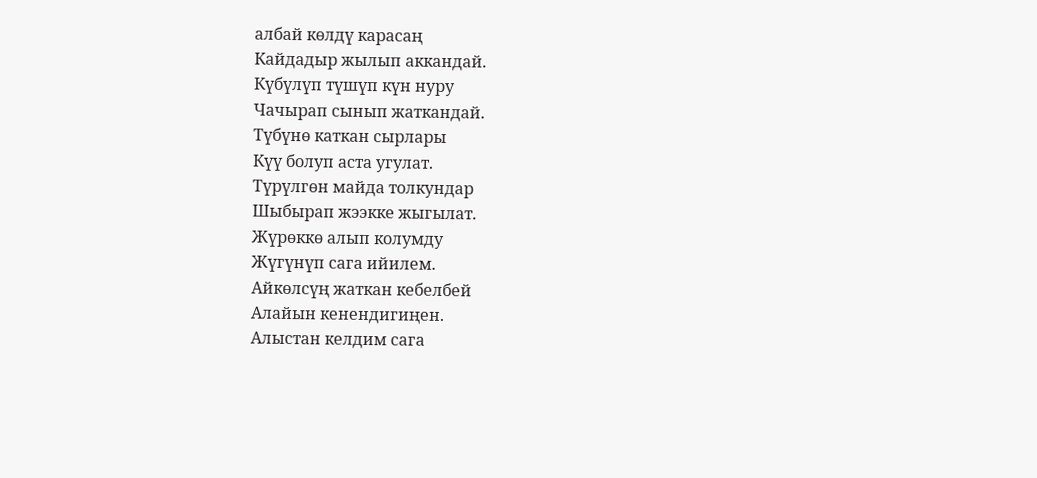албай көлдү карасаң
Кайдадыр жылып аккандай.
Күбүлүп түшүп күн нуру
Чачырап сынып жаткандай.
Түбүнө каткан сырлары
Күү болуп аста угулат.
Түрүлгөн майда толкундар
Шыбырап жээкке жыгылат.
Жүрөккө алып колумду
Жүгүнүп сага ийилем.
Айкөлсүң жаткан кебелбей
Алайын кенендигиңен.
Алыстан келдим сага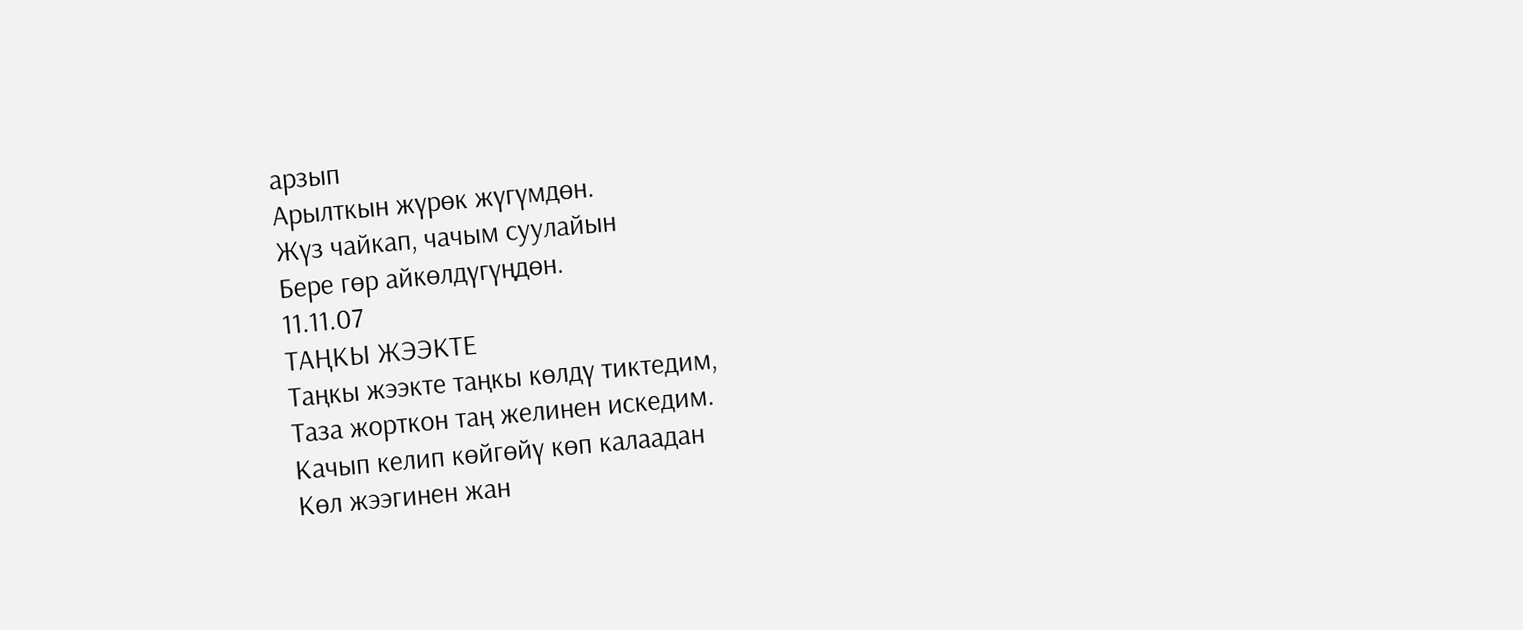арзып
Арылткын жүрөк жүгүмдөн.
Жүз чайкап, чачым суулайын
Бере гөр айкөлдүгүңдөн.
11.11.07
ТАҢКЫ ЖЭЭКТЕ
Таңкы жээкте таңкы көлдү тиктедим,
Таза жорткон таң желинен искедим.
Качып келип көйгөйү көп калаадан
Көл жээгинен жан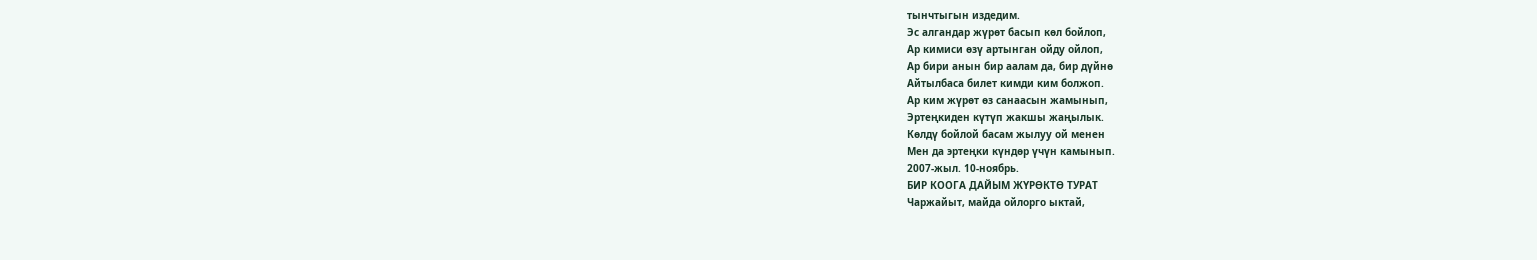тынчтыгын издедим.
Эс алгандар жүрөт басып көл бойлоп,
Ар кимиси өзү артынган ойду ойлоп,
Ар бири анын бир аалам да, бир дүйнө
Айтылбаса билет кимди ким болжоп.
Ар ким жүрөт өз санаасын жамынып,
Эртеңкиден күтүп жакшы жаңылык.
Көлдү бойлой басам жылуу ой менен
Мен да эртеңки күндөр үчүн камынып.
2007-жыл. 10-ноябрь.
БИР КООГА ДАЙЫМ ЖҮРӨКТӨ ТУРАТ
Чаржайыт, майда ойлорго ыктай,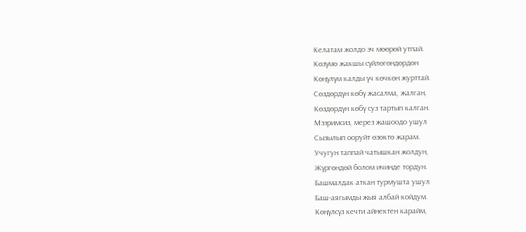Келатам жолдо эч мөөрөй утпай.
Көзүмө жакшы сүйлөгөндөрдөн
Көңүлүм калды үч көчкөн журттай.
Сөздөрдүн көбү жасалма, жалган,
Көздөрдүн көбү суз тартып калган.
Мээримсиз, мерез жашоодо ушул
Сызылып ооруйт өзөктө жарам.
Учугун таппай чатышкан жолдун,
Жүргөндөй болом ичинде тордун.
Башмалдак аткан турмушта ушул
Баш-аягымды жыя албай койдум.
Көңүлсүз кечти айнектен карайм,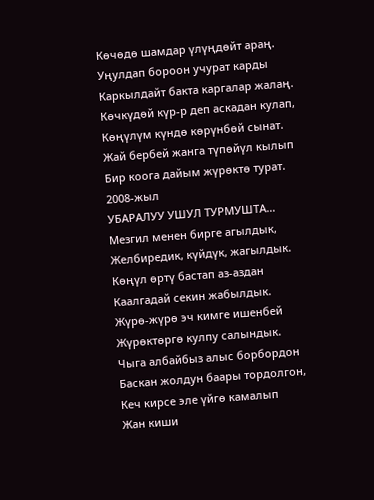Көчөдө шамдар үлүңдөйт араң.
Уңулдап бороон учурат карды
Каркылдайт бакта каргалар жалаң.
Көчкүдөй күр-р деп аскадан кулап,
Көңүлүм күндө көрүнбөй сынат.
Жай бербей жанга түпөйүл кылып
Бир коога дайым жүрөктө турат.
2008-жыл
УБАРАЛУУ УШУЛ ТУРМУШТА…
Мезгил менен бирге агылдык,
Желбиредик, күйдүк, жагылдык.
Көңүл өртү бастап аз-аздан
Каалгадай секин жабылдык.
Жүрө-жүрө эч кимге ишенбей
Жүрөктөргө кулпу салындык.
Чыга албайбыз алыс борбордон
Баскан жолдун баары тордолгон,
Кеч кирсе эле үйгө камалып
Жан киши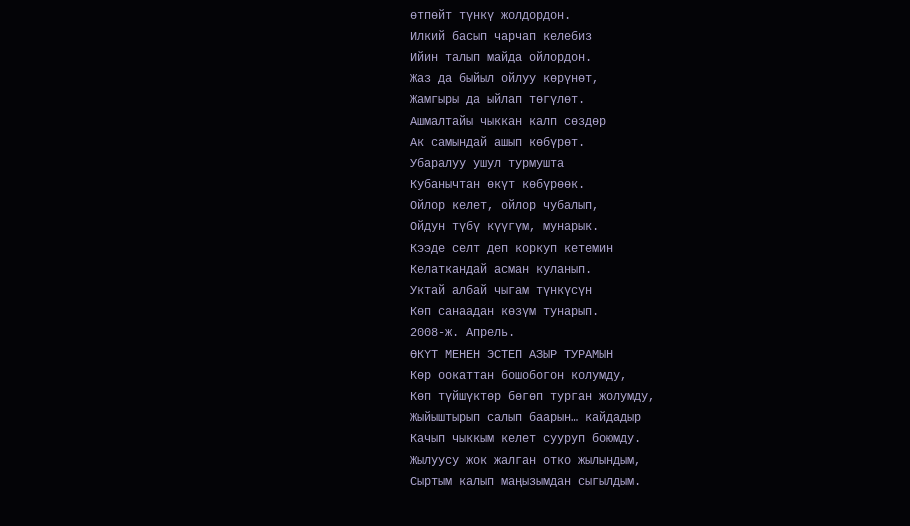өтпөйт түнкү жолдордон.
Илкий басып чарчап келебиз
Ийин талып майда ойлордон.
Жаз да быйыл ойлуу көрүнөт,
Жамгыры да ыйлап төгүлөт.
Ашмалтайы чыккан калп сөздөр
Ак самындай ашып көбүрөт.
Убаралуу ушул турмушта
Кубанычтан өкүт көбүрөөк.
Ойлор келет, ойлор чубалып,
Ойдун түбү күүгүм, мунарык.
Кээде селт деп коркуп кетемин
Келаткандай асман куланып.
Уктай албай чыгам түнкүсүн
Көп санаадан көзүм тунарып.
2008-ж. Апрель.
ӨКҮТ МЕНЕН ЭСТЕП АЗЫР ТУРАМЫН
Көр оокаттан бошобогон колумду,
Көп түйшүктөр бөгөп турган жолумду,
Жыйыштырып салып баарын… кайдадыр
Качып чыккым келет сууруп боюмду.
Жылуусу жок жалган отко жылындым,
Сыртым калып маңызымдан сыгылдым.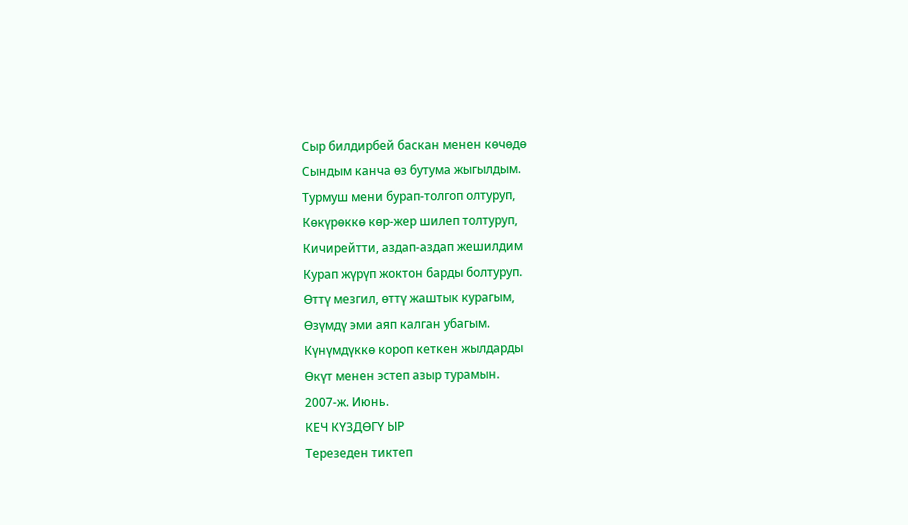Сыр билдирбей баскан менен көчөдө
Сындым канча өз бутума жыгылдым.
Турмуш мени бурап-толгоп олтуруп,
Көкүрөккө көр-жер шилеп толтуруп,
Кичирейтти, аздап-аздап жешилдим
Курап жүрүп жоктон барды болтуруп.
Өттү мезгил, өттү жаштык курагым,
Өзүмдү эми аяп калган убагым.
Күнүмдүккө короп кеткен жылдарды
Өкүт менен эстеп азыр турамын.
2007-ж. Июнь.
КЕЧ КҮЗДӨГҮ ЫР
Терезеден тиктеп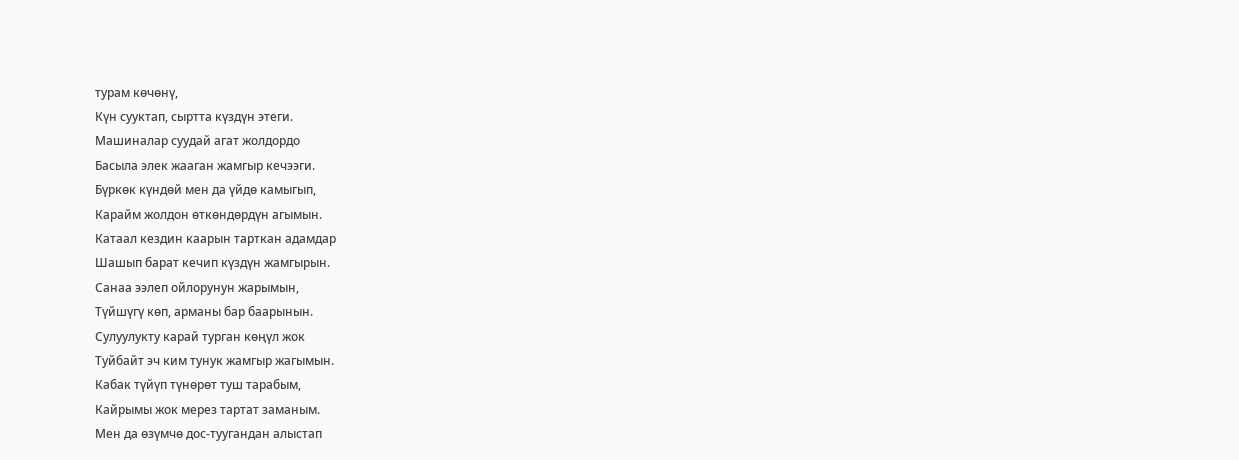турам көчөнү,
Күн сууктап, сыртта күздүн этеги.
Машиналар суудай агат жолдордо
Басыла элек жааган жамгыр кечээги.
Бүркөк күндөй мен да үйдө камыгып,
Карайм жолдон өткөндөрдүн агымын.
Катаал кездин каарын тарткан адамдар
Шашып барат кечип күздүн жамгырын.
Санаа ээлеп ойлорунун жарымын,
Түйшүгү көп, арманы бар баарынын.
Сулуулукту карай турган көңүл жок
Туйбайт эч ким тунук жамгыр жагымын.
Кабак түйүп түнөрөт туш тарабым,
Кайрымы жок мерез тартат заманым.
Мен да өзүмчө дос-туугандан алыстап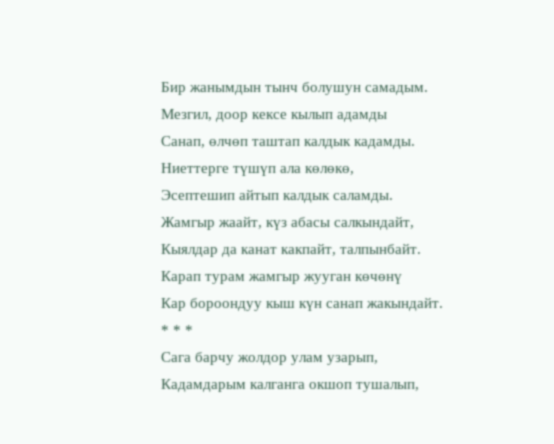Бир жанымдын тынч болушун самадым.
Мезгил, доор кексе кылып адамды
Санап, өлчөп таштап калдык кадамды.
Ниеттерге түшүп ала көлөкө,
Эсептешип айтып калдык саламды.
Жамгыр жаайт, күз абасы салкындайт,
Кыялдар да канат какпайт, талпынбайт.
Карап турам жамгыр жууган көчөнү
Кар бороондуу кыш күн санап жакындайт.
* * *
Сага барчу жолдор улам узарып,
Кадамдарым калганга окшоп тушалып,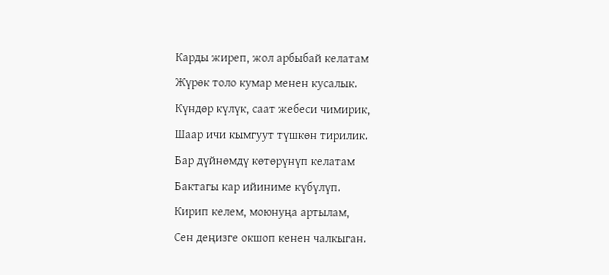Карды жиреп, жол арбыбай келатам
Жүрөк толо кумар менен кусалык.
Күндөр күлүк, саат жебеси чимирик,
Шаар ичи кымгуут түшкөн тирилик.
Бар дүйнөмдү көтөрүнүп келатам
Бактагы кар ийиниме күбүлүп.
Кирип келем, моюнуңа артылам,
Сен деңизге окшоп кенен чалкыган.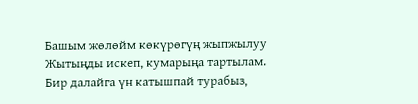Башым жөлөйм көкүрөгүң жыпжылуу
Жытыңды искеп, кумарыңа тартылам.
Бир далайга үн катышпай турабыз,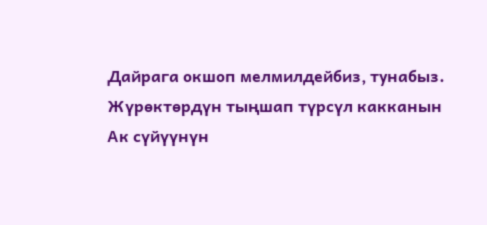Дайрага окшоп мелмилдейбиз, тунабыз.
Жүрөктөрдүн тыңшап түрсүл какканын
Ак сүйүүнүн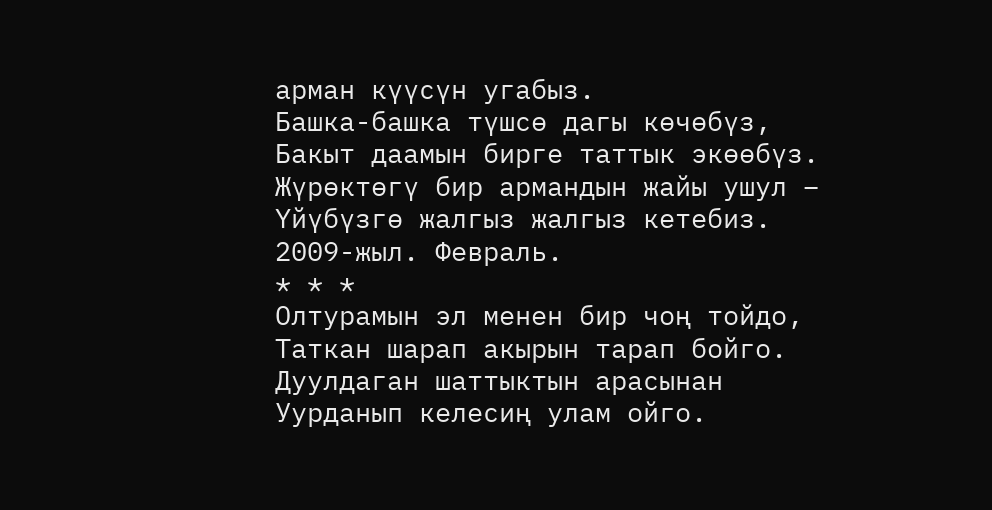арман күүсүн угабыз.
Башка-башка түшсө дагы көчөбүз,
Бакыт даамын бирге таттык экөөбүз.
Жүрөктөгү бир армандын жайы ушул –
Үйүбүзгө жалгыз жалгыз кетебиз.
2009-жыл. Февраль.
* * *
Олтурамын эл менен бир чоң тойдо,
Таткан шарап акырын тарап бойго.
Дуулдаган шаттыктын арасынан
Уурданып келесиң улам ойго.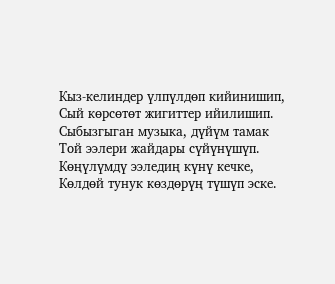Кыз-келиндер үлпүлдөп кийинишип,
Сый көрсөтөт жигиттер ийилишип.
Сыбызгыган музыка, дүйүм тамак
Той ээлери жайдары сүйүнүшүп.
Көңүлүмдү ээледиң күнү кечке,
Көлдөй тунук көздөрүң түшүп эске.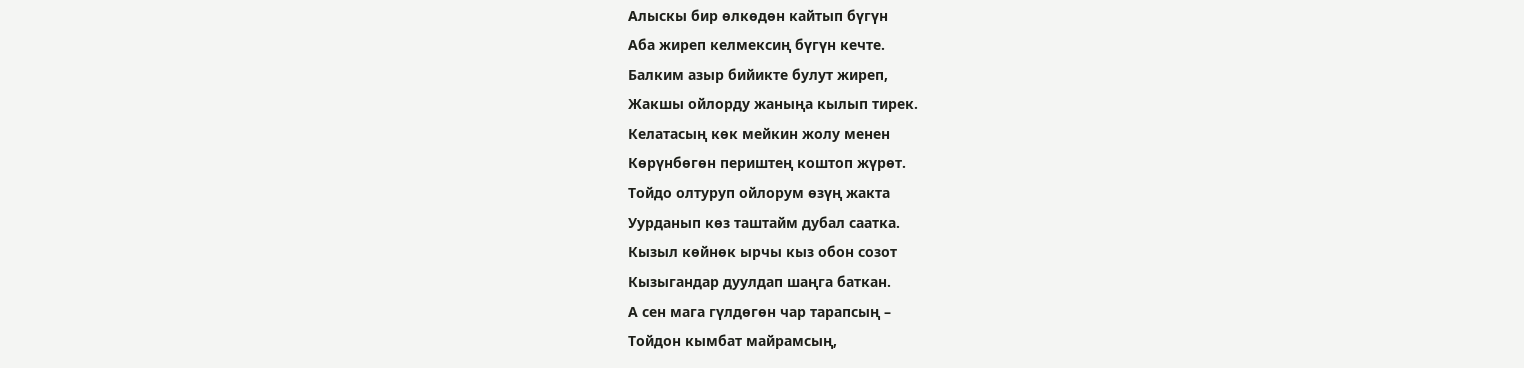Алыскы бир өлкөдөн кайтып бүгүн
Аба жиреп келмексиң бүгүн кечте.
Балким азыр бийикте булут жиреп,
Жакшы ойлорду жаныңа кылып тирек.
Келатасың көк мейкин жолу менен
Көрүнбөгөн периштең коштоп жүрөт.
Тойдо олтуруп ойлорум өзүң жакта
Уурданып көз таштайм дубал саатка.
Кызыл көйнөк ырчы кыз обон созот
Кызыгандар дуулдап шаңга баткан.
А сен мага гүлдөгөн чар тарапсың –
Тойдон кымбат майрамсың,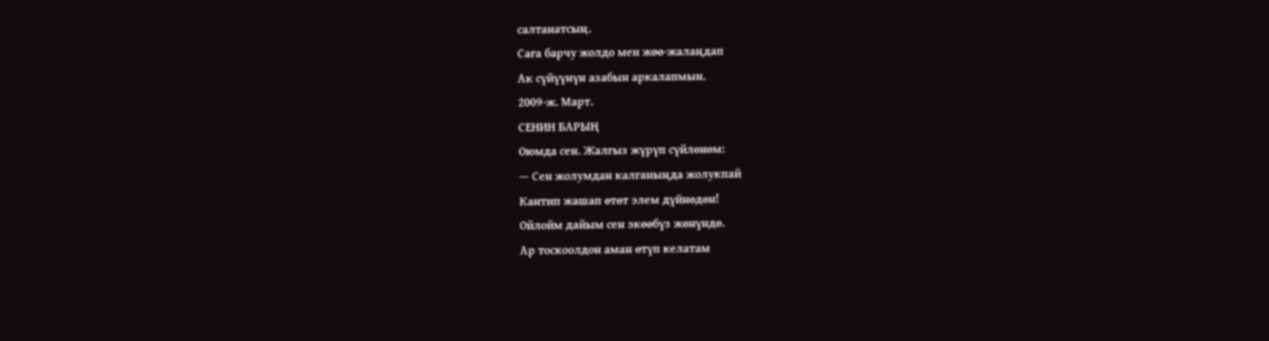салтанатсың.
Сага барчу жолдо мен жөө-жалаңдап
Ак сүйүүнүн азабын аркалапмын.
2009-ж. Март.
СЕНИН БАРЫҢ
Оюмда сен. Жалгыз жүрүп сүйлөнөм:
— Сен жолумдан калганыңда жолукпай
Кантип жашап өтөт элем дүйнөдөн!
Ойлойм дайым сен экөөбүз жөнүндө.
Ар тоскоолдон аман өтүп келатам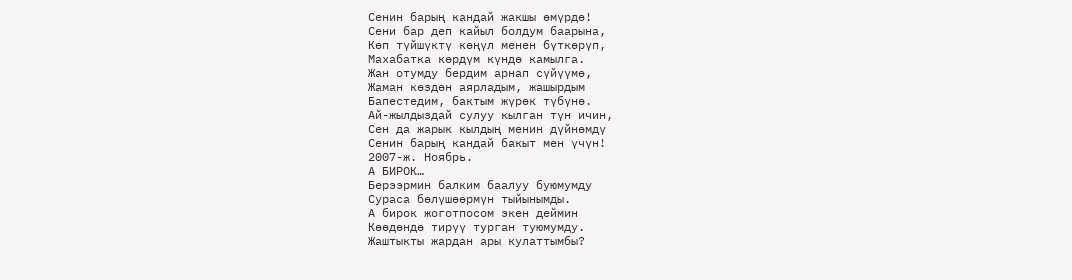Сенин барың кандай жакшы өмүрдө!
Сени бар деп кайыл болдум баарына,
Көп түйшүктү көңүл менен бүткөрүп,
Махабатка көрдүм күндө камылга.
Жан отумду бердим арнап сүйүүмө,
Жаман көздөн аярладым, жашырдым
Бапестедим, бактым жүрөк түбүнө.
Ай-жылдыздай сулуу кылган түн ичин,
Сен да жарык кылдың менин дүйнөмдү
Сенин барың кандай бакыт мен үчүн!
2007-ж. Ноябрь.
А БИРОК…
Берээрмин балким баалуу буюмумду
Сураса бөлүшөөрмүн тыйынымды.
А бирок жоготпосом экен деймин
Көөдөндө тирүү турган туюмумду.
Жаштыкты жардан ары кулаттымбы?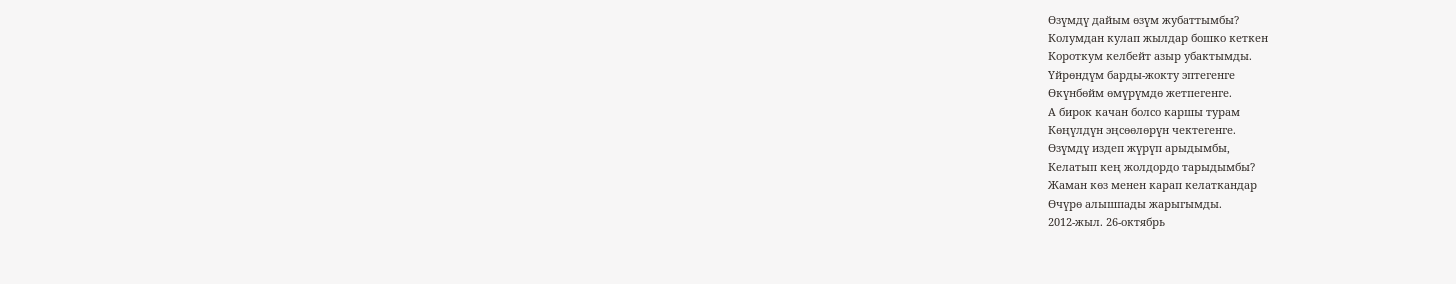Өзүмдү дайым өзүм жубаттымбы?
Колумдан кулап жылдар бошко кеткен
Короткум келбейт азыр убактымды.
Үйрөндүм барды-жокту эптегенге
Өкүнбөйм өмүрүмдө жетпегенге.
А бирок качан болсо каршы турам
Көңүлдүн эңсөөлөрүн чектегенге.
Өзүмдү издеп жүрүп арыдымбы,
Келатып кең жолдордо тарыдымбы?
Жаман көз менен карап келаткандар
Өчүрө алышпады жарыгымды.
2012-жыл. 26-октябрь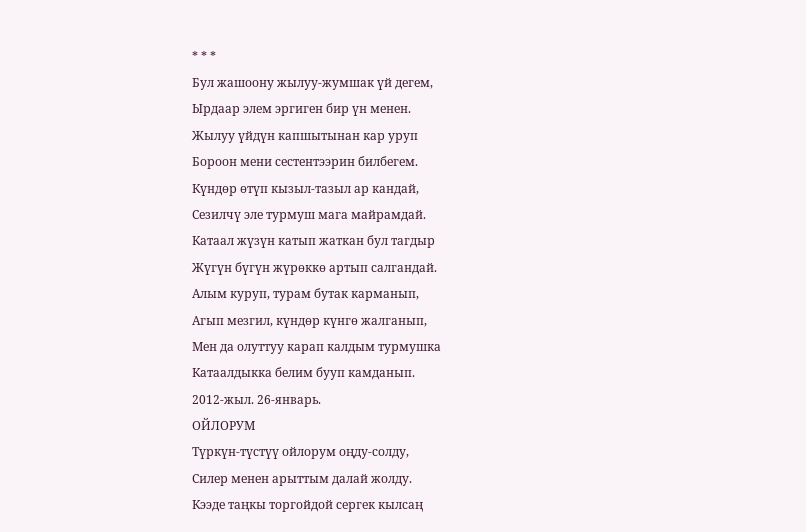* * *
Бул жашоону жылуу-жумшак үй дегем,
Ырдаар элем эргиген бир үн менен.
Жылуу үйдүн капшытынан кар уруп
Бороон мени сестентээрин билбегем.
Күндөр өтүп кызыл-тазыл ар кандай,
Сезилчү эле турмуш мага майрамдай.
Катаал жүзүн катып жаткан бул тагдыр
Жүгүн бүгүн жүрөккө артып салгандай.
Алым куруп, турам бутак карманып,
Агып мезгил, күндөр күнгө жалганып,
Мен да олуттуу карап калдым турмушка
Катаалдыкка белим бууп камданып.
2012-жыл. 26-январь.
ОЙЛОРУМ
Түркүн-түстүү ойлорум оңду-солду,
Силер менен арыттым далай жолду.
Кээде таңкы торгойдой сергек кылсаң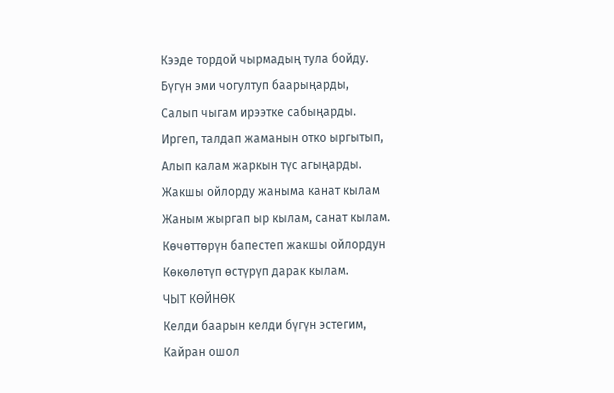Кээде тордой чырмадың тула бойду.
Бүгүн эми чогултуп баарыңарды,
Салып чыгам ирээтке сабыңарды.
Иргеп, талдап жаманын отко ыргытып,
Алып калам жаркын түс агыңарды.
Жакшы ойлорду жаныма канат кылам
Жаным жыргап ыр кылам, санат кылам.
Көчөттөрүн бапестеп жакшы ойлордун
Көкөлөтүп өстүрүп дарак кылам.
ЧЫТ КӨЙНӨК
Келди баарын келди бүгүн эстегим,
Кайран ошол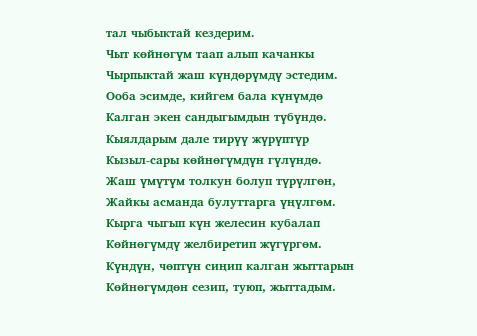тал чыбыктай кездерим.
Чыт көйнөгүм таап алып качанкы
Чырпыктай жаш күндөрүмдү эстедим.
Ооба эсимде, кийгем бала күнүмдө
Калган экен сандыгымдын түбүндө.
Кыялдарым дале тирүү жүрүптүр
Кызыл-сары көйнөгүмдүн гүлүндө.
Жаш үмүтүм толкун болуп түрүлгөн,
Жайкы асманда булуттарга үңүлгөм.
Кырга чыгып күн желесин кубалап
Көйнөгүмдү желбиретип жүгүргөм.
Күндүн, чөптүн сиңип калган жыттарын
Көйнөгүмдөн сезип, туюп, жыттадым.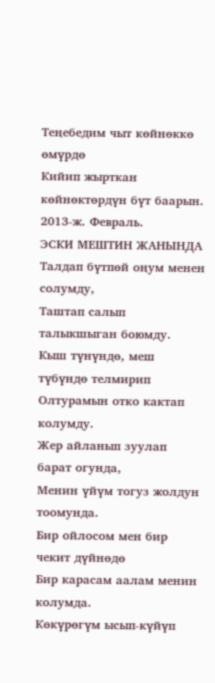Теңебедим чыт көйнөккө өмүрдө
Кийип жырткан көйнөктөрдүн бүт баарын.
2013-ж. Февраль.
ЭСКИ МЕШТИН ЖАНЫНДА
Талдап бүтпөй оңум менен солумду,
Таштап салып талыкшыган боюмду.
Кыш түнүндө, меш түбүндө телмирип
Олтурамын отко кактап колумду.
Жер айланып зуулап барат огунда,
Менин үйүм тогуз жолдун тоомунда.
Бир ойлосом мен бир чекит дүйнөдө
Бир карасам аалам менин колумда.
Көкүрөгүм ысып-күйүп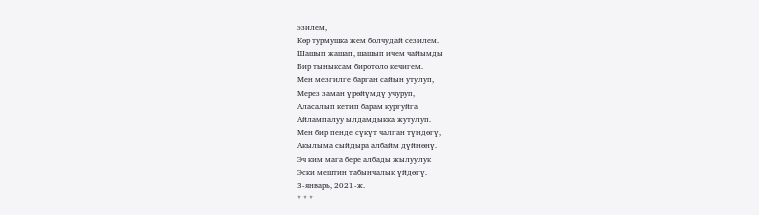эзилем,
Көр турмушка жем болчудай сезилем.
Шашып жашап, шашып ичем чайымды
Бир тыныксам биротоло кечигем.
Мен мезгилге барган сайын утулуп,
Мерез заман үрөйүмдү учуруп,
Аласалып кетип барам кургуйга
Айлампалуу ылдамдыкка жутулуп.
Мен бир пенде сүкүт чалган түндөгү,
Акылыма сыйдыра албайм дүйнөнү.
Эч ким мага бере албады жылуулук
Эски мештин табынчалык үйдөгү.
3-январь, 2021-ж.
* * *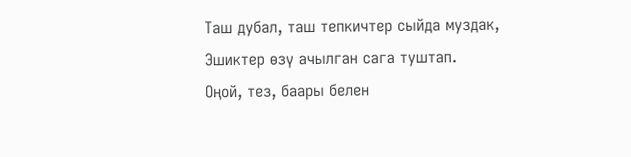Таш дубал, таш тепкичтер сыйда муздак,
Эшиктер өзү ачылган сага туштап.
Оңой, тез, баары белен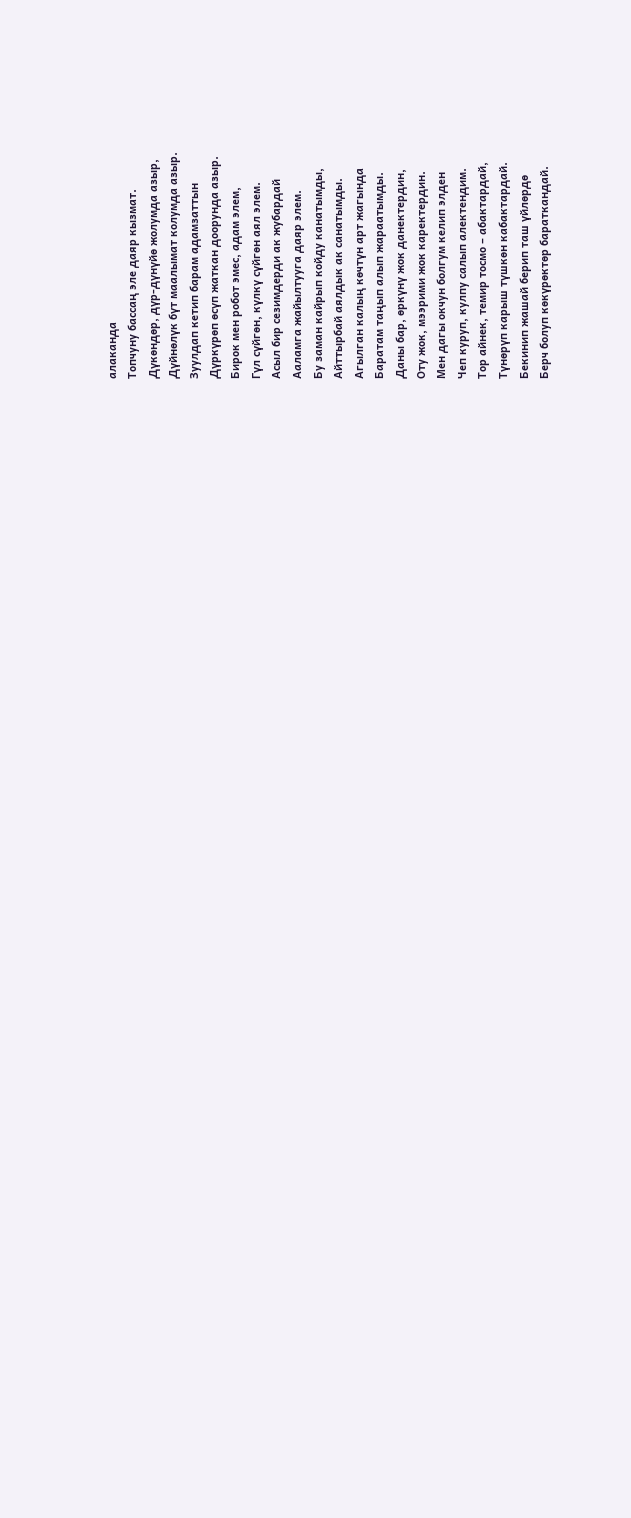алаканда
Топчуну бассаң эле даяр кызмат.
Дүкөндөр, дүр-дүнүйө жолумда азыр,
Дүйнөлүк бүт маалымат колумда азыр.
Зуулдап кетип барам адамзаттын
Дүркүрөп өсүп жаткан доорунда азыр.
Бирок мен робот эмес, адам элем,
Гүл сүйгөн, күлкү сүйгөн аял элем.
Асыл бир сезимдерди ак жубардай
Ааламга жайылтууга даяр элем.
Бу заман кайрып койду канатымды,
Айттырбай аялдык ак санатымды.
Агылган калың көчтүн арт жагында
Баратам таңып алып жараатымды.
Даны бар, өркүнү жок данектердин,
Оту жок, мээрими жок каректердин.
Мен дагы окчун болгум келип элден
Чеп куруп, кулпу салып алектендим.
Тор айнек, темир тосмо – абактардай,
Түнөрүп карыш түшкөн кабактардай.
Бекинип жашай берип таш үйлөрдө
Берч болуп көкүрөктөр бараткандай.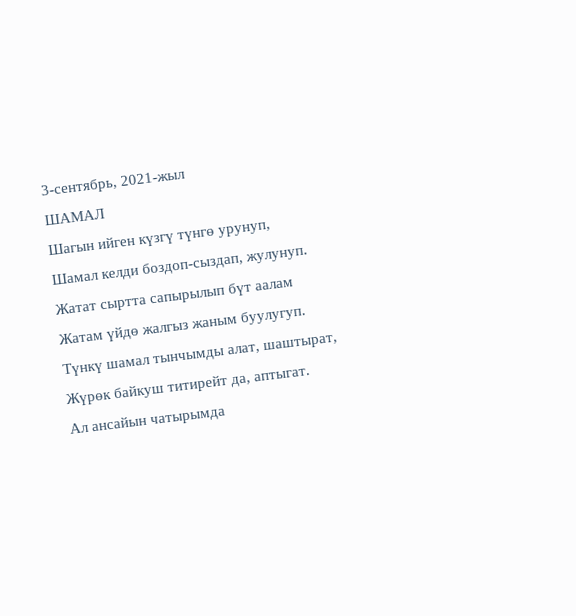3-сентябрь, 2021-жыл
ШАМАЛ
Шагын ийген күзгү түнгө урунуп,
Шамал келди боздоп-сыздап, жулунуп.
Жатат сыртта сапырылып бүт аалам
Жатам үйдө жалгыз жаным буулугуп.
Түнкү шамал тынчымды алат, шаштырат,
Жүрөк байкуш титирейт да, аптыгат.
Ал ансайын чатырымда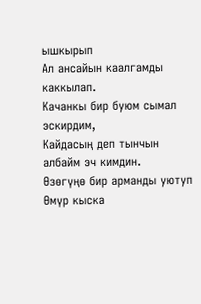ышкырып
Ал ансайын каалгамды каккылап.
Качанкы бир буюм сымал эскирдим,
Кайдасың деп тынчын албайм эч кимдин.
Өзөгүңө бир арманды уютуп
Өмүр кыска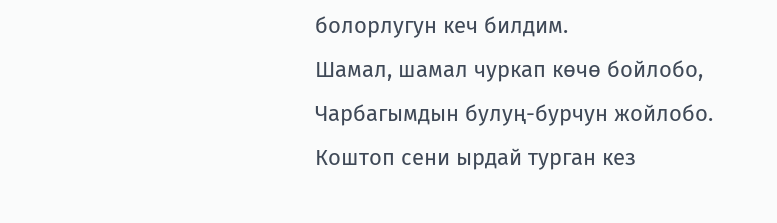болорлугун кеч билдим.
Шамал, шамал чуркап көчө бойлобо,
Чарбагымдын булуң-бурчун жойлобо.
Коштоп сени ырдай турган кез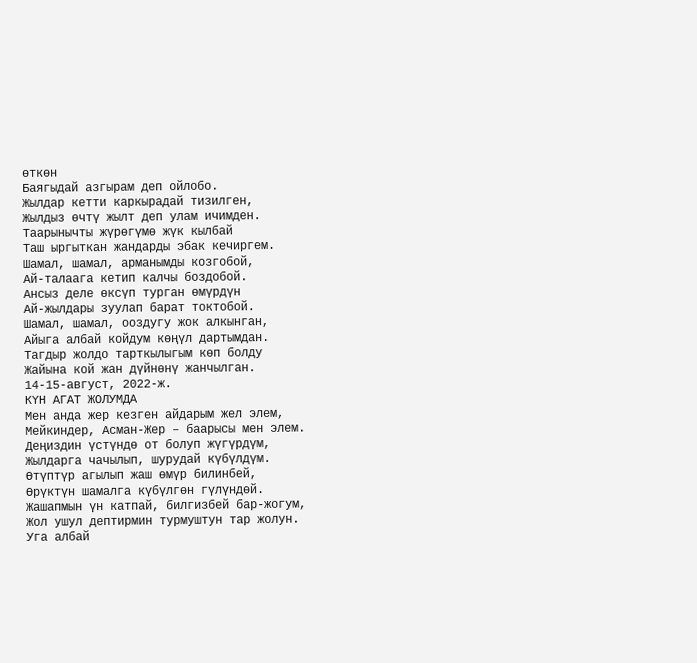өткөн
Баягыдай азгырам деп ойлобо.
Жылдар кетти каркырадай тизилген,
Жылдыз өчтү жылт деп улам ичимден.
Таарынычты жүрөгүмө жүк кылбай
Таш ыргыткан жандарды эбак кечиргем.
Шамал, шамал, арманымды козгобой,
Ай-талаага кетип калчы боздобой.
Ансыз деле өксүп турган өмүрдүн
Ай-жылдары зуулап барат токтобой.
Шамал, шамал, ооздугу жок алкынган,
Айыга албай койдум көңүл дартымдан.
Тагдыр жолдо тарткылыгым көп болду
Жайына кой жан дүйнөнү жанчылган.
14-15-август, 2022-ж.
КҮН АГАТ ЖОЛУМДА
Мен анда жер кезген айдарым жел элем,
Мейкиндер, Асман-Жер – баарысы мен элем.
Деңиздин үстүндө от болуп жүгүрдүм,
Жылдарга чачылып, шурудай күбүлдүм.
Өтүптүр агылып жаш өмүр билинбей,
Өрүктүн шамалга күбүлгөн гүлүндөй.
Жашапмын үн катпай, билгизбей бар-жогум,
Жол ушул дептирмин турмуштун тар жолун.
Уга албай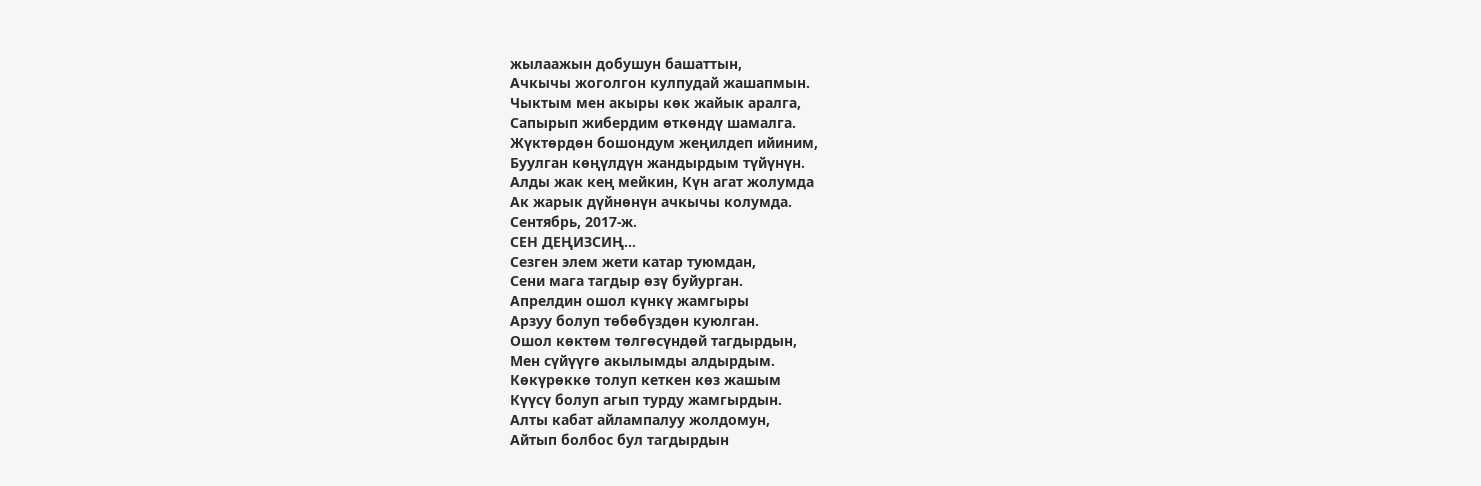жылаажын добушун башаттын,
Ачкычы жоголгон кулпудай жашапмын.
Чыктым мен акыры көк жайык аралга,
Сапырып жибердим өткөндү шамалга.
Жүктөрдөн бошондум жеңилдеп ийиним,
Буулган көңүлдүн жандырдым түйүнүн.
Алды жак кең мейкин, Күн агат жолумда
Ак жарык дүйнөнүн ачкычы колумда.
Сентябрь, 2017-ж.
СЕН ДЕҢИЗСИҢ…
Сезген элем жети катар туюмдан,
Сени мага тагдыр өзү буйурган.
Апрелдин ошол күнкү жамгыры
Арзуу болуп төбөбүздөн куюлган.
Ошол көктөм төлгөсүндөй тагдырдын,
Мен сүйүүгө акылымды алдырдым.
Көкүрөккө толуп кеткен көз жашым
Күүсү болуп агып турду жамгырдын.
Алты кабат айлампалуу жолдомун,
Айтып болбос бул тагдырдын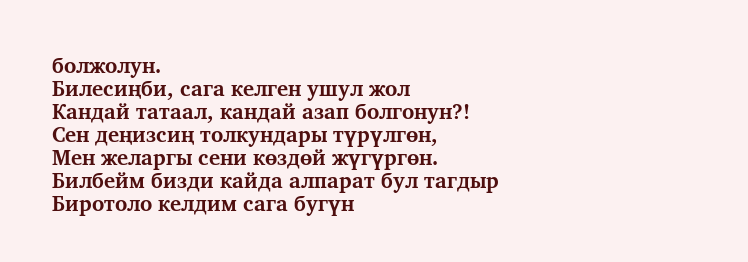болжолун.
Билесиңби, сага келген ушул жол
Кандай татаал, кандай азап болгонун?!
Сен деңизсиң толкундары түрүлгөн,
Мен желаргы сени көздөй жүгүргөн.
Билбейм бизди кайда алпарат бул тагдыр
Биротоло келдим сага бугүн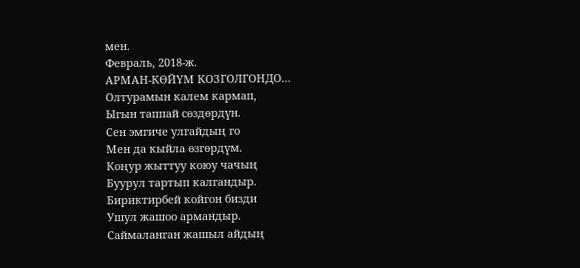мен.
Февраль, 2018-ж.
АРМАН-КӨЙҮМ КОЗГОЛГОНДО…
Олтурамын калем кармап,
Ыгын таппай сөздөрдүн.
Сен эмгиче улгайдың го
Мен да кыйла өзгөрдүм.
Коңур жыттуу коюу чачың
Буурул тартып калгандыр.
Бириктирбей койгон бизди
Ушул жашоо армандыр.
Саймаланган жашыл айдың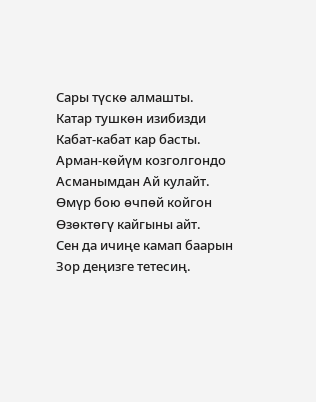Сары түскө алмашты.
Катар тушкөн изибизди
Кабат-кабат кар басты.
Арман-көйүм козголгондо
Асманымдан Ай кулайт.
Өмүр бою өчпөй койгон
Өзөктөгү кайгыны айт.
Сен да ичиңе камап баарын
Зор деңизге тетесиң.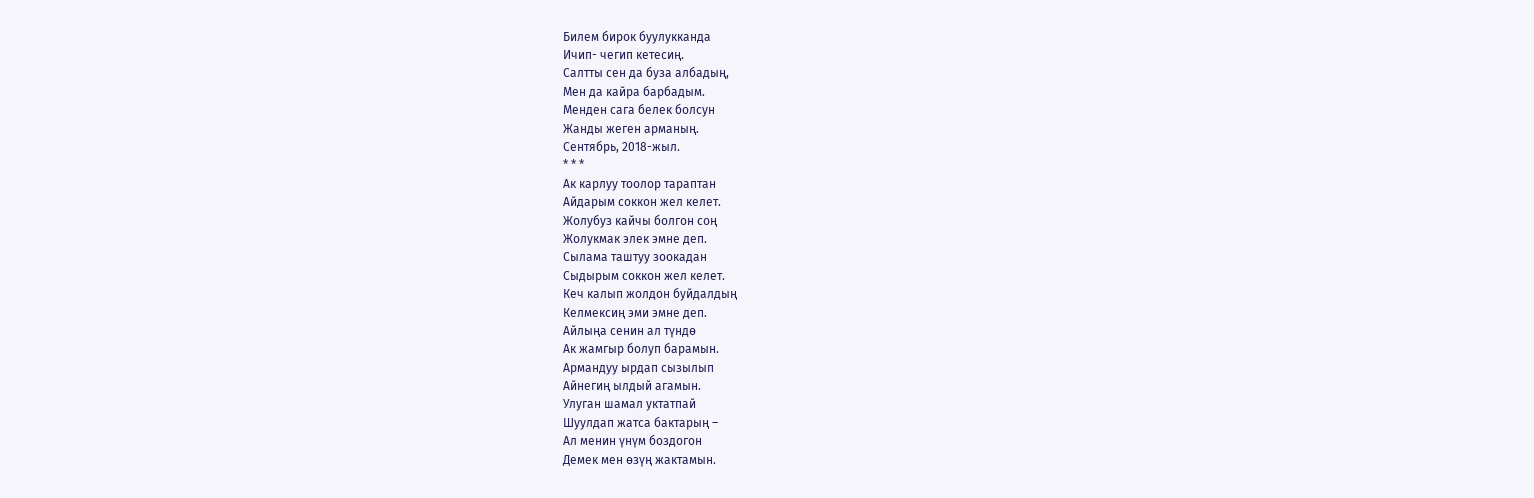Билем бирок буулукканда
Ичип- чегип кетесиң.
Салтты сен да буза албадың,
Мен да кайра барбадым.
Менден сага белек болсун
Жанды жеген арманың.
Сентябрь, 2018-жыл.
* * *
Ак карлуу тоолор тараптан
Айдарым соккон жел келет.
Жолубуз кайчы болгон соң
Жолукмак элек эмне деп.
Сылама таштуу зоокадан
Сыдырым соккон жел келет.
Кеч калып жолдон буйдалдың
Келмексиң эми эмне деп.
Айлыңа сенин ал түндө
Ак жамгыр болуп барамын.
Армандуу ырдап сызылып
Айнегиң ылдый агамын.
Улуган шамал уктатпай
Шуулдап жатса бактарың –
Ал менин үнүм боздогон
Демек мен өзүң жактамын.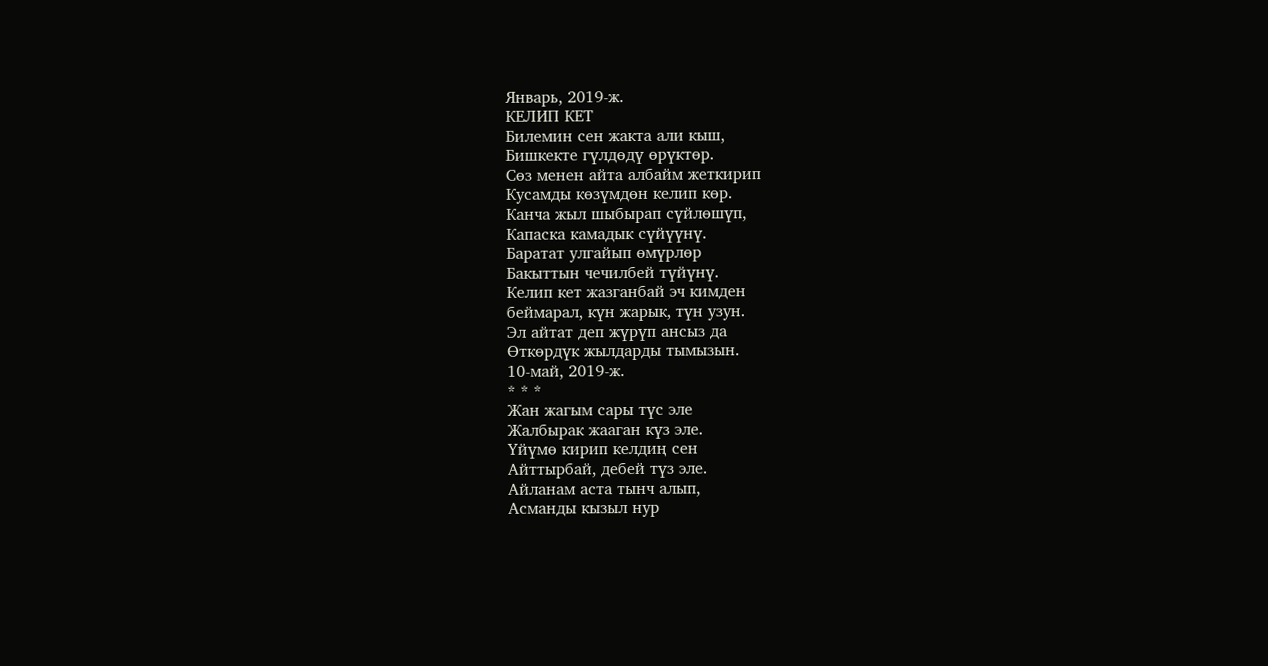Январь, 2019-ж.
КЕЛИП КЕТ
Билемин сен жакта али кыш,
Бишкекте гүлдөдү өрүктөр.
Сөз менен айта албайм жеткирип
Кусамды көзүмдөн келип көр.
Канча жыл шыбырап сүйлөшүп,
Капаска камадык сүйүүнү.
Баратат улгайып өмүрлөр
Бакыттын чечилбей түйүнү.
Келип кет жазганбай эч кимден
беймарал, күн жарык, түн узун.
Эл айтат деп жүрүп ансыз да
Өткөрдүк жылдарды тымызын.
10-май, 2019-ж.
* * *
Жан жагым сары түс эле
Жалбырак жааган күз эле.
Үйүмө кирип келдиң сен
Айттырбай, дебей түз эле.
Айланам аста тынч алып,
Асманды кызыл нур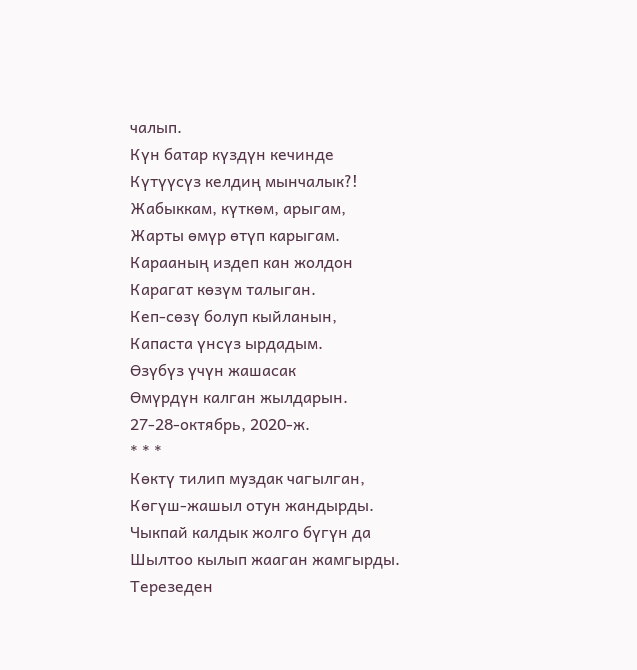чалып.
Күн батар күздүн кечинде
Күтүүсүз келдиң мынчалык?!
Жабыккам, күткөм, арыгам,
Жарты өмүр өтүп карыгам.
Карааның издеп кан жолдон
Карагат көзүм талыган.
Кеп-сөзү болуп кыйланын,
Капаста үнсүз ырдадым.
Өзүбүз үчүн жашасак
Өмүрдүн калган жылдарын.
27-28-октябрь, 2020-ж.
* * *
Көктү тилип муздак чагылган,
Көгүш-жашыл отун жандырды.
Чыкпай калдык жолго бүгүн да
Шылтоо кылып жааган жамгырды.
Терезеден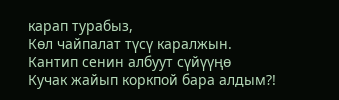карап турабыз,
Көл чайпалат түсү каралжын.
Кантип сенин албуут сүйүүңө
Кучак жайып коркпой бара алдым?!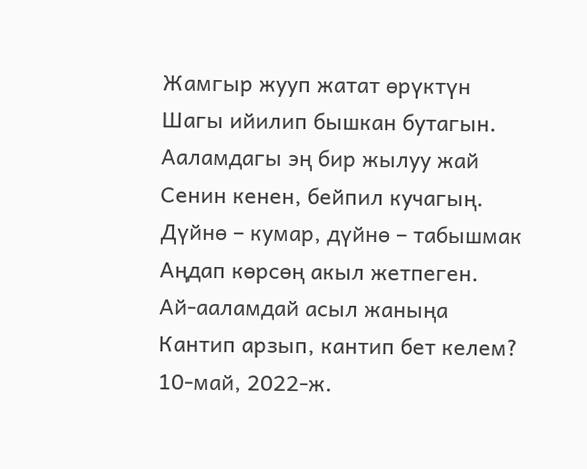Жамгыр жууп жатат өрүктүн
Шагы ийилип бышкан бутагын.
Ааламдагы эң бир жылуу жай
Сенин кенен, бейпил кучагың.
Дүйнө – кумар, дүйнө – табышмак
Аңдап көрсөң акыл жетпеген.
Ай-ааламдай асыл жаныңа
Кантип арзып, кантип бет келем?
10-май, 2022-ж.